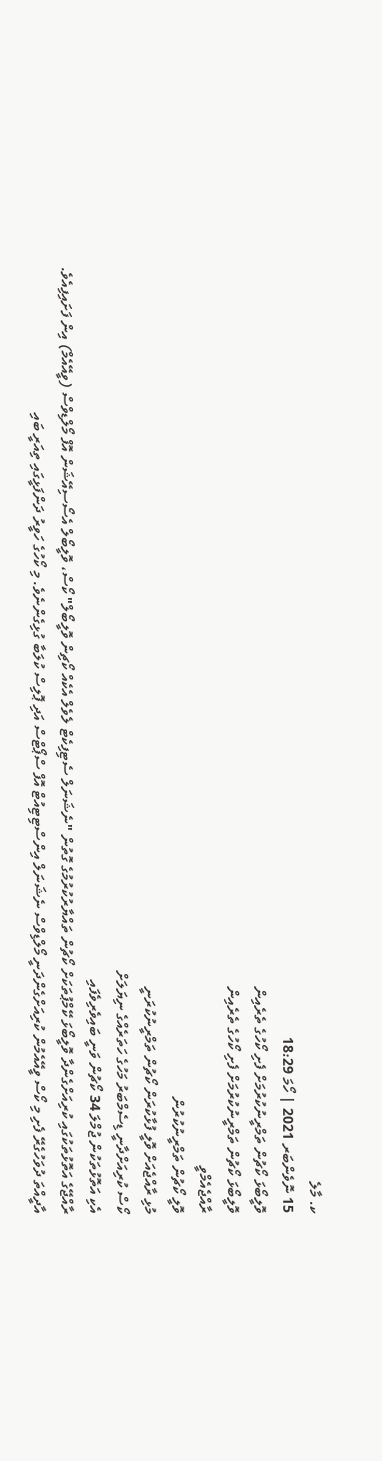ކ. މާލެ
15 ނޮވެންބަރ 2021 | ހޯމަ 18:29
ވޮލީބޯޅަ ކޯޗުން ތަމްރީނުކުރުމަށް ފެށި ކޯހުގެ ތެރެއިން
ވޮލީބޯޅަ ކޯޗުން ތަމްރީނުކުރުމަށް ފެށި ކޯހުގެ ތެރެއިން
ރާއްޖެއެމްވީ
ވޮލީ ކޯޗުން ތަމްރީނުކުރުން
މުޅި ރާއްޖެއަށް ވޮލީ ފުޅާކުރަން ކޯޗުން ތަމްރީނުކުރަނީ
ކޯސް ކުރިއަށްދާނީ ޑިސެމްބަރު މަހުގެ ހަތަރެއްގެ ނިޔަލަށް
އެކި އަތޮޅުތަކުން ޖުމްލަ 34 ކޯޗުން ވަނީ ބައިވެރިވެފައި
ރާއްޖޭގެ އަތޮޅުތަކުގައި ކުރިއަށްގެންދާ ވޮލީބޯޅަ ކޭމްޕުތަކަށް ކޯޗުން ތައްޔާރުކުރުމުގެ ގޮތުން "ނެޝަނަލް ސެޓިފިކެޓް ލެވެލް އެކެއް ކޯޗިން ވޮލީބޯލް" ކޯސް، ވޮލީބޯލް އެސޯސިއޭޝަން އޮފް މޯލްޑިވްސް (ވީއޭއެމް) އިން ފަށައިފިއެވެ.
އާދީއްތަ ދުވަހުގެރޭ ފެށި މި ކޯސް ވީއޭއެމުން ކުރިއަށްގެންދަނީ މޯލްޑިވްސް ނެޝަނަލް އިންސްޓިޓިއުޓް އޮފް ސްޕޯޓްސް އަދި ޕޮލިސް ކުލަބާ ގުޅިގެންނެވެ. މި ކޯހުގެ ހަވީރު ދަންފަޅީގައި ތިއަރީ ބައި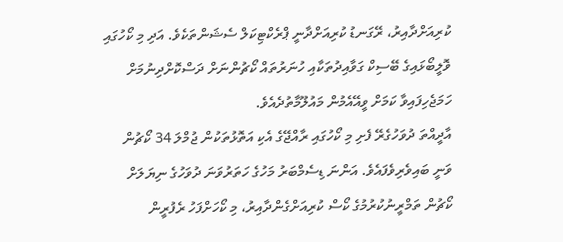ކުރިއަށްދާއިރު، ރޭގަނޑު ކުރިއަށްދާނީ ޕްރެކްޓިކަލް ސެޝަންތަކެވެ. އަދި މި ކޯހުގައި ވޮލީބޯޅައިގެ ބޭސިކް ގަވާއިދުތަކާއި ހުނަރުތައް ކޯޗުންނަށް ދަސްކޮށްދިނުމަށް ހަމަޖެހިފައިވާ ކަމަށް ވީއޭއެމުން މައުލޫމާތުދެއެވެ.
އާދީއްތަ ދުވަހުގެރޭ ފެށި މި ކޯހުގައި ރާއްޖޭގެ އެކި އަތޮޅުތަކުން ޖުމްލަ 34 ކޯޗުން ވަނީ ބައިވެރިވެފައެވެ. އަންނަ ޑިސެމްބަރު މަހުގެ ހަތަރުވަނަ ދުވަހުގެ ނިޔަލަށް ކޯޗުން ތަމްރީނުކުރުމުގެ ކޯސް ކުރިއަށްގެންދާއިރު، މި ކޯހަށްފަހު ރެފުރީން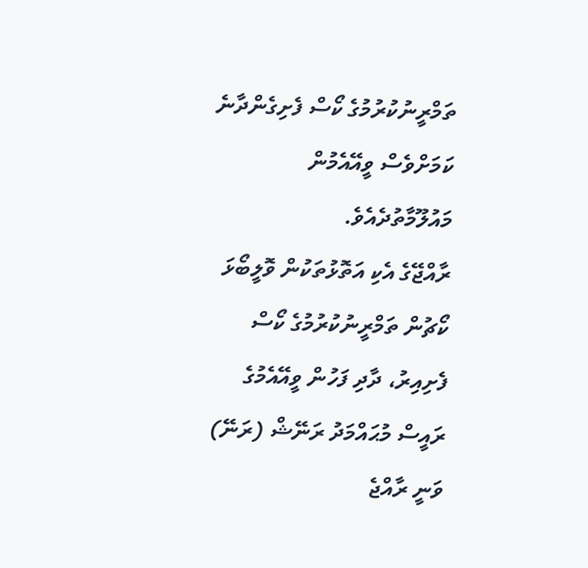ތަމްރީނުކުރުމުގެ ކޯސް ފެށިގެންދާނެ ކަމަށްވެސް ވީއޭއެމުން މައުލޫމާތުދެއެވެ.
ރާއްޖޭގެ އެކި އަތޮޅުތަކުން ވޮލީބޯޅަ ކޯޗުން ތަމްރީނުކުރުމުގެ ކޯސް ފެށިއިރު، ދާދި ފަހުން ވީއޭއެމުގެ ރައީސް މުޙައްމަދު ރަނޭޝް (ރަނޭ) ވަނީ ރާއްޖެ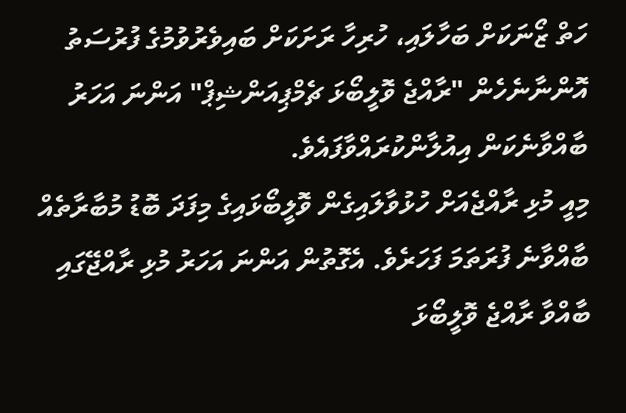ހަތް ޒޯނަކަށް ބަހާލައި، ހުރިހާ ރަށަކަށް ބައިވެރުވުމުގެ ފުރުސަތު އޮންނާނެހެން "ރާއްޖެ ވޮލީބޯޅަ ޗެމްޕިއަންޝިޕް" އަންނަ އަހަރު ބާއްވާނެކަން އިއުލާންކުރައްވާފައެވެ.
މިއީ މުޅި ރާއްޖެއަށް ހުޅުވާލައިގެން ވޮލީބޯޅައިގެ މިފަދަ ބޮޑު މުބާރާތެއް ބާއްވާނެ ފުރަތަމަ ފަހަރެވެ. އެގޮތުން އަންނަ އަހަރު މުޅި ރާއްޖޭގައި ބާއްވާ ރާއްޖެ ވޮލީބޯޅަ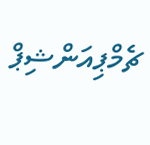ޗެމްޕިއަންޝިޕް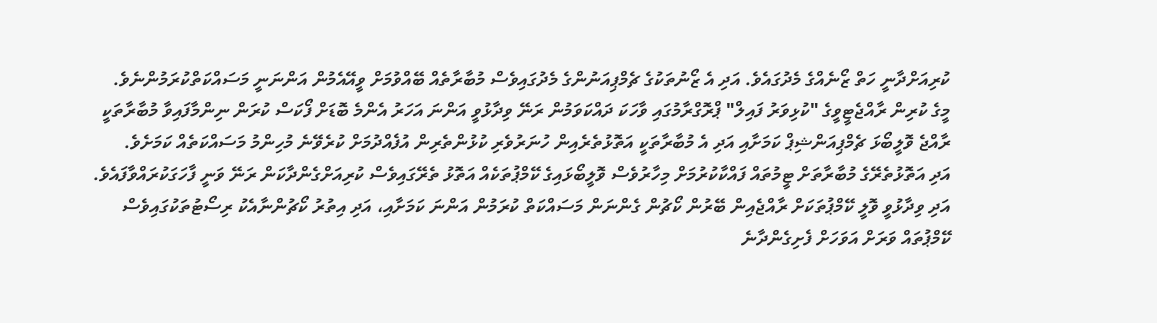ކުރިއަށްދާނީ ހަތް ޒޯނެއްގެ މެދުގައެވެ. އަދި އެ ޒޯނުތަކުގެ ޗެމްޕިއަނުންގެ މެދުގައިވެސް މުބާރާތެއް ބޭއްވުމަށް ވީއޭއެމުން އަންނަނީ މަސައްކަތްކުރަމުންނެވެ.
މީގެ ކުރިން ރާއްޖެޓީވީގެ "ކުޅިވަރު ފައިލް" ޕްރޮގްރާމުގައި ވާހަކަ ދައްކަވަމުން ރަނޭ ވިދާޅުވީ އަންނަ އަހަރު އެންމެ ބޮޑަށް ފޯކަސް ކުރަން ނިންމާފައިވާ މުބާރާތަކީ ރާއްޖެ ވޮލީބޯޅަ ޗެމްޕިއަންޝިޕް ކަމަށާއި އަދި އެ މުބާރާތަކީ އަތޮޅުތެރެއިން ހުނަރުވެރި ކުޅުންތެރިން އުފެއްދުމަށް ކުރެވޭނެ މުހިންމު މަސައްކަތެއް ކަމަށެވެ.
އަދި އަތޮޅުތެރޭގެ މުބާރާތަށް ޓީމުތައް ފައްކާކުރުމަށް މިހާރުވެސް ވޮލީބޯޅައިގެ ކޭމްޕުތަކެއް އަތޮޅު ތެރޭގައިވެސް ކުރިއަށްގެންދާކަން ރަނޭ ވަނީ ފާހަގަކުރައްވާފައެވެ. އަދި ވިދާޅުވީ ވޮލީ ކޭމްޕުތަކަށް ރާއްޖެއިން ބޭރުން ކޯޗުން ގެންނަން މަސައްކަތް ކުރަމުން އަންނަ ކަމަށާއި، އަދި އިތުރު ކޯޗުންނާއެކު ރިސޯޓުތަކުގައިވެސް ކޭމްޕުތައް ވަރަށް އަވަހަށް ފެށިގެންދާނެ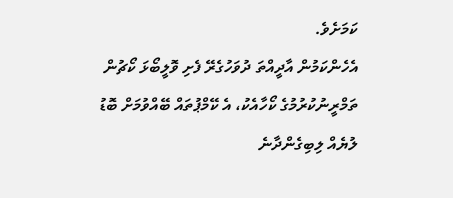ކަމަށެވެ.
އެހެންކަމުން އާދީއްތަ ދުވަހުގެރޭ ފެށި ވޮލީބޯޅަ ކޯޗުން ތަމްރީނުކުރުމުގެ ކޯހާއެކު، އެ ކޭމްޕުތައް ބޭއްވުމަށް ބޮޑު ލުޔެއް ލިބިގެންދާނެ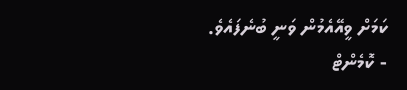ކަމަށް ވީއޭއެމުން ވަނީ ބުނެފައެވެ.
- ކޮމެންޓް